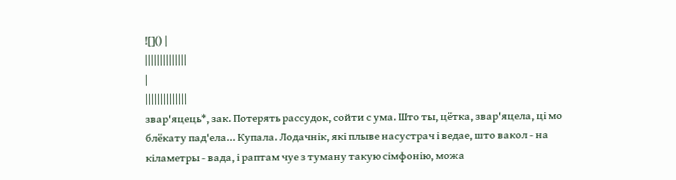![]() |
||||||||||||||
|
||||||||||||||
звар'яцець*, зак. Потерять рассудок, сойти с ума. Што ты, цётка, звар'яцела, ці мо блёкату пад'ела... Купала. Лодачнік, які плыве насустрач і ведае, што вакол - на кіламетры - вада, і раптам чуе з туману такую сімфонію, можа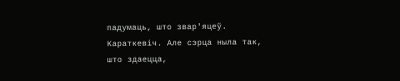падумаць, што звар'яцеў. Караткевіч. Але сэрца ныла так, што здаецца,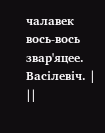чалавек вось-вось звар'яцее. Васілевіч. |
||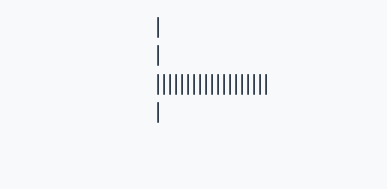|
|
|||||||||||||||||||
|